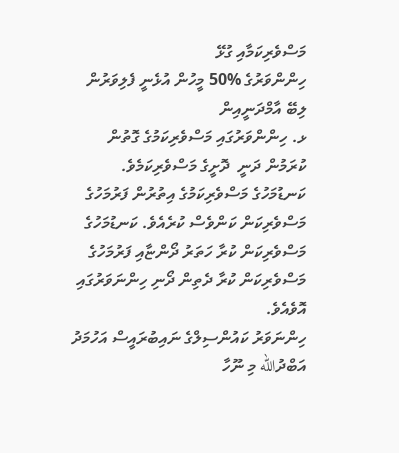މަސްވެރިކަމާއި ގުޅޭ
ހިންންވަރުގެ %50 މީހުން އުޅެނީ ފެލިވަރުން ލިބޭ އާމްދަނީއިން
ޅ. ހިންންވަރުގައި މަސްވެރިކަމުގެ ގޮތުން ކުރަމުން ދަނީ  ދޮށީގެ މަސްވެރިކަމެވެ.
ކަނޑުމަހުގެ މަސްވެރިކަމުގެ އިތުރުން ފަރުމަހުގެ މަސްވެރިކަން ކަންވެސް ކުރެއެވެ. ކަނޑުމަހުގެ މަސްވެރިކަން ކުރާ ހަތަރު ދޯންޏާއި ފަރުމަހުގެ މަސްވެރިކަން ކުރާ ދެތިން ދޯނި ހިންނަވަރުގައި އޮވެއެވެ.
ހިންނަވަރު ކައުންސިލްގެ ނައިބުރައީސް އަހުމަދު އަބްދުالله މި ނޫހާ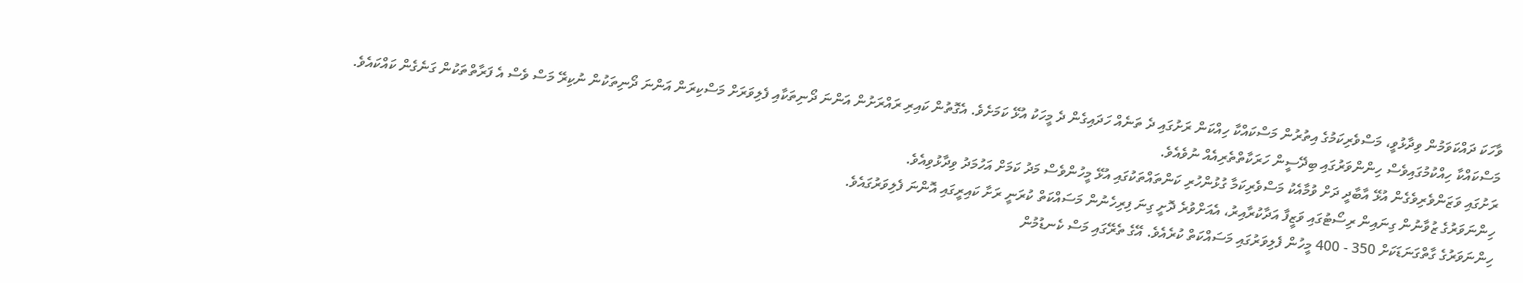ވާހަކަ ދައްކަވަމުން ވިދާޅުވީ، މަސްވެރިކަމުގެ އިތުރުން މަސްކައްކާ ހިއްކަން ރަށުގައި ދެ ތަނެއް ހަދައިގެން ދެ މީހަކު އުޅޭ ކަމަށެވެ. އެގޮތުން ކައިރި ރައްރަށުން އަންނަ ދޯނިތަކާއި ފެލިވަރަށް މަސްކިރަން އަންނަ ދޯނިތަކުން ނުކިރޭ މަސް ވެސް އެ ފަރާތްތަކުން ގަނެގެން ކައްކައެވެ.
މަސްކައްކާ ހިއްކުމުގައިވެސް ހިންންވަރުގައި ބިދޭސީން ހަރަކާތްތެރިއެއް ނުވެއެވެ.
ރަށުގައި ވަޒަންވެރިވެގެން އުޅޭ އާބާދީ ދަށް ވުމާއެކު މަސްވެރިކަމާ ގުޅުންހުރި ކަންތައްތަކުގައި އުޅޭ މީހުންވެސް މަދު ކަމަށް އަހުމަދު ވިދާޅުވިއެވެ.
ހިންނަވަރުގެ ޒުވާނުން ގިނައިން ރިސޯޓުގައި ވަޒީފާ އަދާކުރާއިރު، އެއަށްވުރެ ދޮށީ ގިނަ ފިރިހެނުން މަސައްކަތް ކުރަނީ ރަށާ ކައިރީގައި އޮންނަ ފެލިވަރުގައެވެ.
ހިންނަވަރުގެ ގާތްގަނަޑަކަށް 350 - 400 މީހުން ފެލިވަރުގައި މަސައްކަތް ކުރެއެވެ. އޭގެ ތެރޭގައި މަސް ކެނޑުމުން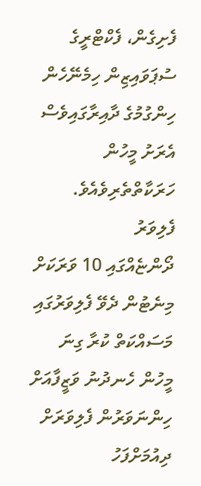ފެށިގެން، ފެކްޓްރީގެ ސުޕަވައިޒިން ހިމެނޭހެން ހިންގުމުގެ ދާއިރާގައިވެސް އެރަށު މީހުން ހަރަކާތްތެރިވެއެވެ.
ފެލިވަރު
ދޯންޏެއްގައި 10 ވަރަކަށް މިނެޓުން ދެވޭ ފެލިވަރުގައި މަސައްކަތް ކުރާ ގިނަ މީހުން ހެނދުނު ވަޒީފާއަށް ހިންނަވަރުން ފެލިވަރަށް ދިއުމަށްފަހު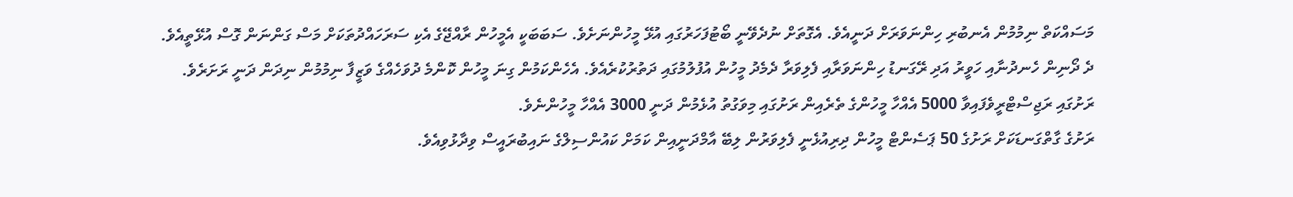މަސައްކަތް ނިމުމުން އެނބުރި ހިންނަވަރަށް ދަނީއެވެ. އެގޮތަށް ނުދެވޭނީ ބޯޓުފަހަރުގައި އުޅޭ މީހުންނަށެވެ. ސަބަބަކީ އެމީހުން ރާއްޖޭގެ އެކި ސަރަހައްދުތަކަށް މަސް ގަންނަން ގޮސް އުޅޭތީއެވެ.
ދެ ދޯނިން ހެނދުނާއި ހަވީރު އަދި ރޭގަނޑު ހިންނަވަރާއި ފެލިވަރާ ދެމެދު މީހުން އުފުލުމުގައި ދަތުރުކުރެއެވެ. އެހެންކަމުން ގިނަ މީހުން ކޮންމެ ދުވަހެއްގެ ވަޒީފާ ނިމުމުން ނިދަން ދަނީ ރަށަރެވެ.
ރަށުގައި ރަޖިސްޓްރީވެފައިވާ 5000 އެއްހާ މީހުންގެ ތެރެއިން ރަށުގައި މިވަގުތު އުޅެމުން ދަނީ 3000 އެއްހާ މީހުންނެވެ.
ރަށުގެ ގާތްގަނޑަކަށް ރަށުގެ 50 ޕަސެންޓް މީހުން ދިރިއުޅެނީ ފެލިވަރުން ލިބޭ އާމްދަނީއިން ކަމަށް ކައުންސިލްގެ ނައިބުރައީސް ވިދާޅުވިއެވެ.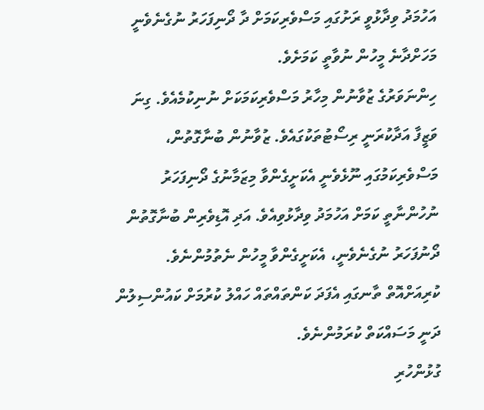އަހުމަދު ވިދާޅުވީ ރަށުގައި މަސްވެރިކަމަށް ދާ ދޯނިފަހަރު ނުގެނެވެނީ މަހަށްދާނެ މީހުން ނުވާތީ ކަމަށެވެ.
ހިންނަވަރުގެ ޒުވާނުން މިހާރު މަސްވެރިކަމަކަށް ނުނިކުމެއެވެ. ގިނަ ވަޒީފާ އަދާކުރަނީ ރިސޯޓުތަކުގައެވެ. ޒުވާނުން ބުނާގޮތުން، މަސްވެރިކަމުގައި ނޫޅެވެނީ އެކަށީގެންވާ މިޒަމާނުގެ ދޯނިފަހަރު ނުހުންނާތީ ކަމަށް އަހުމަދު ވިދާޅުވިއެވެ. އަދި އޮޑިވެރިން ބުނާގޮތުން ދޯނުފަހަރު ނުގެނެވެނީ، އެކަށީގެންވާ މީހުން ނެތުމުންނެވެ.
ކުރިއަށްއޮތް ތާނގައި އެފަދަ ކަންތައްތައް ހައްލު ކުރުމަށް ކައުންސިލުން ދަނީ މަސައްކަތް ކުރަމުންނެވެ.
ގުޅުންހުރި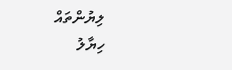ލިޔުންތައް
ހިޔާލު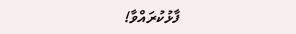ފާޅުކުރައްވާ!